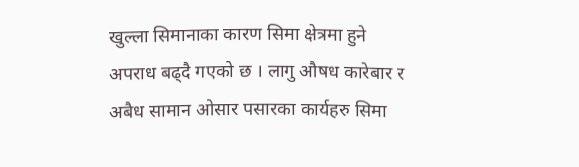खुल्ला सिमानाका कारण सिमा क्षेत्रमा हुने अपराध बढ्दै गएको छ । लागु औषध कारेबार र अबैध सामान ओसार पसारका कार्यहरु सिमा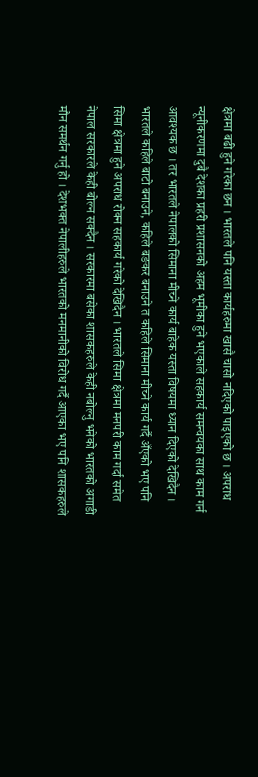क्षेत्रमा बढी हुने गरेका छन । भारतले पनि यस्ता कार्यहरुमा खासै चासो नदिएको पाइएको छ । अपराध न्यूनीकरणमा दुबै देशका प्रहरी प्रशासनको अहम भूमीका हुने भएकाले सहकार्य समन्वयका साथ काम गर्न आवश्यक छ । तर भारतले नेपालको सिमाना मीच्ने कार्य बाहेक यस्ता विषयमा ध्यान दिएको देखिदैन ।
भारतले कहिले बाटो बनाउने, कहिले बङकर बनाउने त कहिले सिमाना मीच्ने कार्य गर्दै अँएको भए पनि सिमा क्षेत्रमा हुने अपराध रोक्न सहकार्य गरेको देखिदैन । भारतले सिमा क्षेत्रमा मनपरी काम गर्दा समेत नेपाल सरकारले केही बोल्न सक्दैन । सरकारमा बसेका शासकहरुले केही नबोल्नु भनेको भारतको अगाडी मौन समर्थन गर्नु हो । देशभक्त नेपालीहरुले भारतको मनमानीको विरोध गर्दै आएका भए पनि शासकहरुले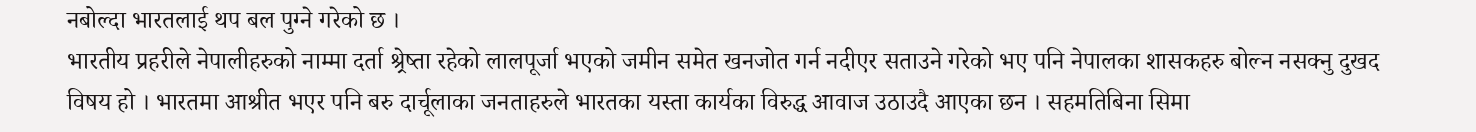नबोल्दा भारतलाई थप बल पुग्ने गरेको छ ।
भारतीय प्रहरीले नेपालीहरुको नाम्मा दर्ता श्र्रेष्ता रहेको लालपूर्जा भएको जमीन समेत खनजोत गर्न नदीएर सताउने गरेको भए पनि नेपालका शासकहरु बोल्न नसक्नु दुखद विषय हो । भारतमा आश्रीत भएर पनि बरु दार्चूलाका जनताहरुले भारतका यस्ता कार्यका विरुद्ध आवाज उठाउदै आएका छन । सहमतिबिना सिमा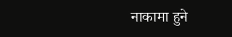नाकामा हुने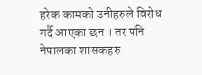हरेक कामको उनीहरुले विरोध गर्दै आएका छन । तर पनि नेपालका शासकहरु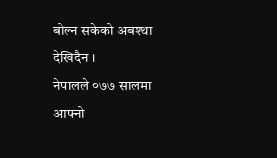बोल्न सकेको अबश्था देखिदैन ।
नेपालले ०७७ सालमा आफ्नो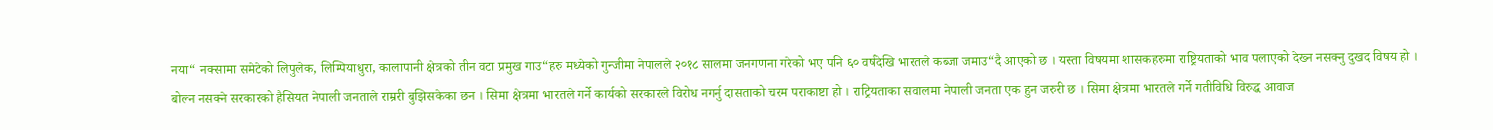नया“ नक्सामा समेटेको लिपुलेक, लिम्पियाधुरा, कालापानी क्षेत्रको तीन वटा प्रमुख गाउ“हरु मध्येको गुन्जीमा नेपालले २०१८ सालमा जनगणना गरेको भए पनि ६० वर्षदेखि भारतले कब्जा जमाउ“दै आएको छ । यस्ता विषयमा शासकहरुमा राष्ट्रियताको भाव पलाएको देख्न नसक्नु दुखद विषय हो ।
बोल्न नसक्ने सरकारको हैसियत नेपाली जनताले राम्ररी बुझिसकेका छन । सिमा क्षेत्रमा भारतले गर्ने कार्यको सरकारले विरोध नगर्नु दासताको चरम पराकाष्टा हो । राट्रियताका सवालमा नेपाली जनता एक हुन जरुरी छ । सिमा क्षेत्रमा भारतले गर्ने गतीविधि विरुद्ध आवाज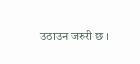उठाउन जरुरी छ ।